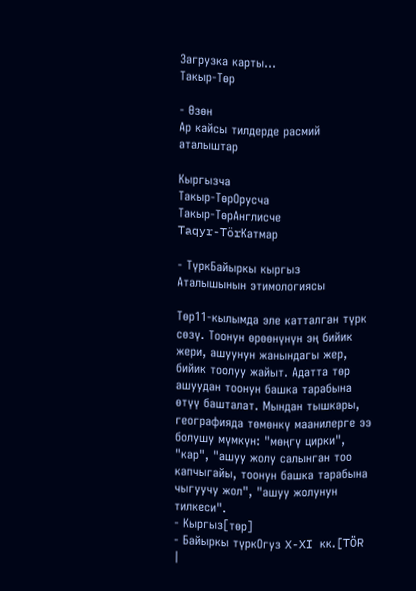Загрузка карты...
Такыр-Төр

- Өзөн
Ар кайсы тилдерде расмий аталыштар

Кыргызча
Такыр-ТөрОрусча
Такыр-ТөрАнглисче
Taqyr-TörКатмар

- ТүркБайыркы кыргыз
Аталышынын этимологиясы

Төр11-кылымда эле катталган түрк сөзү. Тоонун өрөөнүнүн эң бийик жери, ашуунун жанындагы жер, бийик тоолуу жайыт. Адатта төр ашуудан тоонун башка тарабына өтүү башталат. Мындан тышкары, географияда төмөнкү маанилерге ээ болушу мүмкүн: "мөңгү цирки", "кар", "ашуу жолу салынган тоо капчыгайы, тоонун башка тарабына чыгуучу жол", "ашуу жолунун тилкеси".
- Кыргыз[төр]
- Байыркы түркОгуз X-XI кк.[TÖR |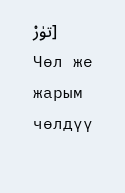تۈرْ]
Чөл же жарым чөлдүү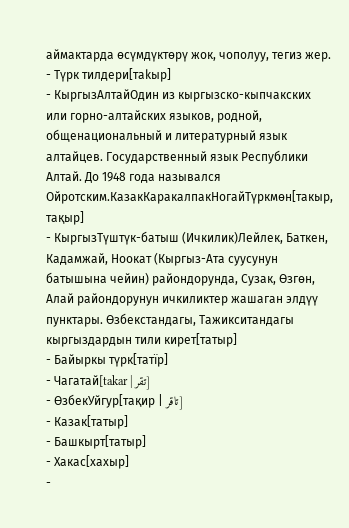аймактарда өсүмдүктөрү жок, чополуу, тегиз жер.
- Түрк тилдери[таkыр]
- КыргызАлтайОдин из кыргызско-кыпчакских или горно-алтайских языков, родной, общенациональный и литературный язык алтайцев. Государственный язык Республики Алтай. До 1948 года назывался Ойротским.КазакКаракалпакНогайТүркмөн[такыр, тақыр]
- КыргызТүштүк-батыш (Ичкилик)Лейлек, Баткен, Кадамжай, Ноокат (Кыргыз-Ата суусунун батышына чейин) райондорунда, Сузак, Өзгөн, Алай райондорунун ичкиликтер жашаган элдүү пунктары. Өзбекстандагы, Тажикситандагы кыргыздардын тили кирет[татыр]
- Байыркы түрк[татïр]
- Чагатай[takar | تقر]
- ӨзбекУйгур[тақир | تاقر]
- Казак[татыр]
- Башкырт[татыр]
- Хакас[хахыр]
-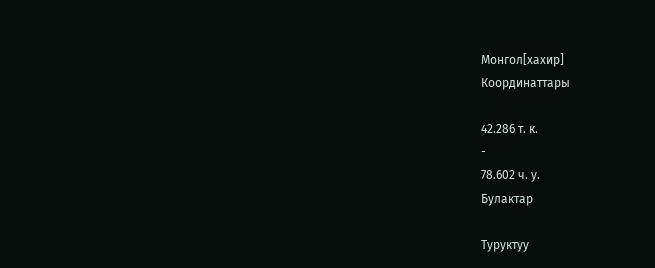Монгол[хахир]
Координаттары

42.286 т. к.
-
78.602 ч. у.
Булактар

Туруктуу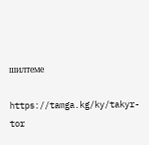шилтеме

https://tamga.kg/ky/takyr-tor